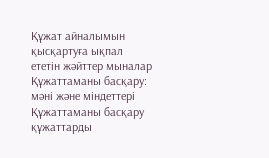Құжат айналымын қысқартуға ықпал ететін жәйттер мыналар
Құжаттаманы басқару: мәні және міндеттері
Құжаттаманы басқару құжаттарды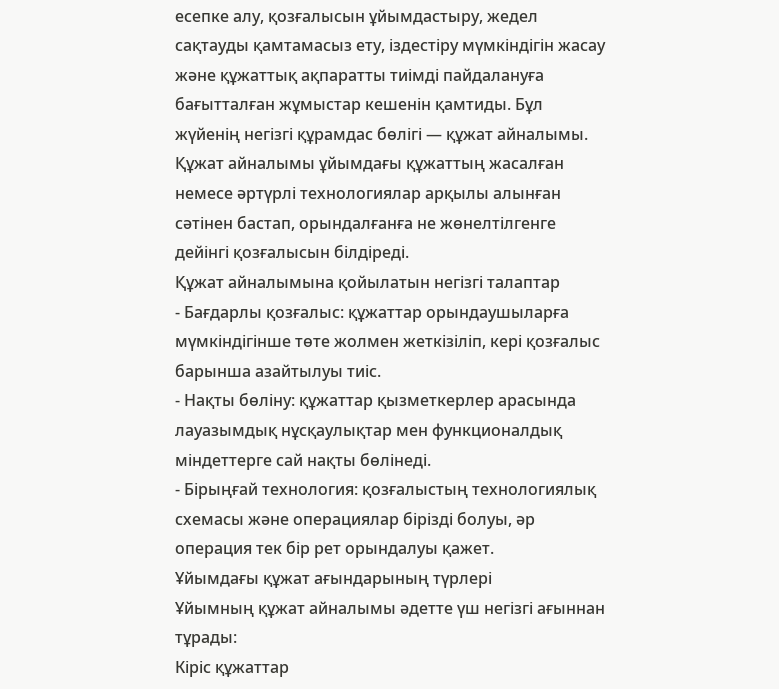есепке алу, қозғалысын ұйымдастыру, жедел сақтауды қамтамасыз ету, іздестіру мүмкіндігін жасау және құжаттық ақпаратты тиімді пайдалануға бағытталған жұмыстар кешенін қамтиды. Бұл жүйенің негізгі құрамдас бөлігі — құжат айналымы.
Құжат айналымы ұйымдағы құжаттың жасалған немесе әртүрлі технологиялар арқылы алынған сәтінен бастап, орындалғанға не жөнелтілгенге дейінгі қозғалысын білдіреді.
Құжат айналымына қойылатын негізгі талаптар
- Бағдарлы қозғалыс: құжаттар орындаушыларға мүмкіндігінше төте жолмен жеткізіліп, кері қозғалыс барынша азайтылуы тиіс.
- Нақты бөліну: құжаттар қызметкерлер арасында лауазымдық нұсқаулықтар мен функционалдық міндеттерге сай нақты бөлінеді.
- Бірыңғай технология: қозғалыстың технологиялық схемасы және операциялар бірізді болуы, әр операция тек бір рет орындалуы қажет.
Ұйымдағы құжат ағындарының түрлері
Ұйымның құжат айналымы әдетте үш негізгі ағыннан тұрады:
Кіріс құжаттар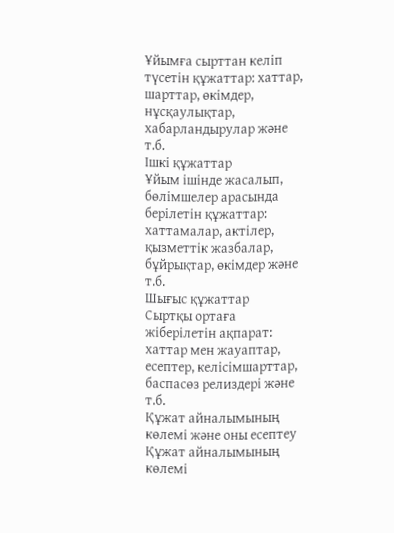Ұйымға сырттан келіп түсетін құжаттар: хаттар, шарттар, өкімдер, нұсқаулықтар, хабарландырулар және т.б.
Ішкі құжаттар
Ұйым ішінде жасалып, бөлімшелер арасында берілетін құжаттар: хаттамалар, актілер, қызметтік жазбалар, бұйрықтар, өкімдер және т.б.
Шығыс құжаттар
Сыртқы ортаға жіберілетін ақпарат: хаттар мен жауаптар, есептер, келісімшарттар, баспасөз релиздері және т.б.
Құжат айналымының көлемі және оны есептеу
Құжат айналымының көлемі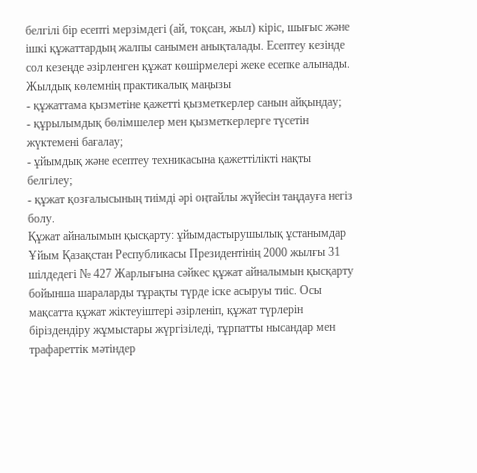белгілі бір есепті мерзімдегі (ай, тоқсан, жыл) кіріс, шығыс және ішкі құжаттардың жалпы санымен анықталады. Есептеу кезінде сол кезеңде әзірленген құжат көшірмелері жеке есепке алынады.
Жылдық көлемнің практикалық маңызы
- құжаттама қызметіне қажетті қызметкерлер санын айқындау;
- құрылымдық бөлімшелер мен қызметкерлерге түсетін жүктемені бағалау;
- ұйымдық және есептеу техникасына қажеттілікті нақты белгілеу;
- құжат қозғалысының тиімді әрі оңтайлы жүйесін таңдауға негіз болу.
Құжат айналымын қысқарту: ұйымдастырушылық ұстанымдар
Ұйым Қазақстан Республикасы Президентінің 2000 жылғы 31 шілдедегі № 427 Жарлығына сәйкес құжат айналымын қысқарту бойынша шараларды тұрақты түрде іске асыруы тиіс. Осы мақсатта құжат жіктеуіштері әзірленіп, құжат түрлерін біріздендіру жұмыстары жүргізіледі, тұрпатты нысандар мен трафареттік мәтіндер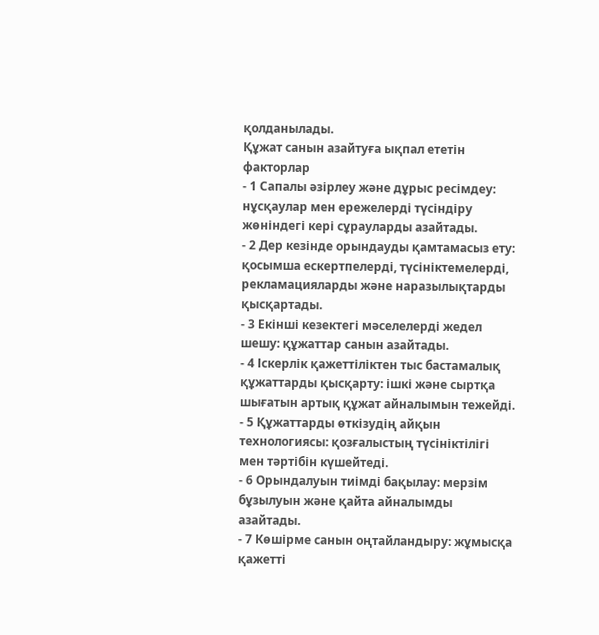қолданылады.
Құжат санын азайтуға ықпал ететін факторлар
- 1 Сапалы әзірлеу және дұрыс ресімдеу: нұсқаулар мен ережелерді түсіндіру жөніндегі кері сұрауларды азайтады.
- 2 Дер кезінде орындауды қамтамасыз ету: қосымша ескертпелерді, түсініктемелерді, рекламацияларды және наразылықтарды қысқартады.
- 3 Екінші кезектегі мәселелерді жедел шешу: құжаттар санын азайтады.
- 4 Іскерлік қажеттіліктен тыс бастамалық құжаттарды қысқарту: ішкі және сыртқа шығатын артық құжат айналымын тежейді.
- 5 Құжаттарды өткізудің айқын технологиясы: қозғалыстың түсініктілігі мен тәртібін күшейтеді.
- 6 Орындалуын тиімді бақылау: мерзім бұзылуын және қайта айналымды азайтады.
- 7 Көшірме санын оңтайландыру: жұмысқа қажетті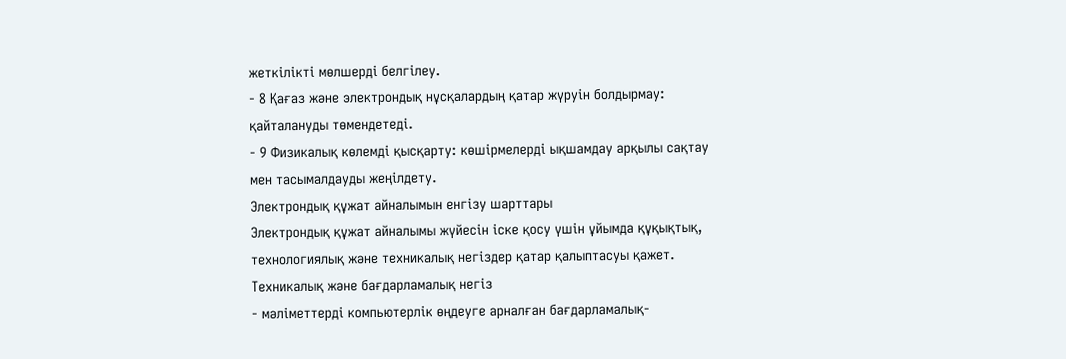жеткілікті мөлшерді белгілеу.
- 8 Қағаз және электрондық нұсқалардың қатар жүруін болдырмау: қайталануды төмендетеді.
- 9 Физикалық көлемді қысқарту: көшірмелерді ықшамдау арқылы сақтау мен тасымалдауды жеңілдету.
Электрондық құжат айналымын енгізу шарттары
Электрондық құжат айналымы жүйесін іске қосу үшін ұйымда құқықтық, технологиялық және техникалық негіздер қатар қалыптасуы қажет.
Техникалық және бағдарламалық негіз
- мәліметтерді компьютерлік өңдеуге арналған бағдарламалық-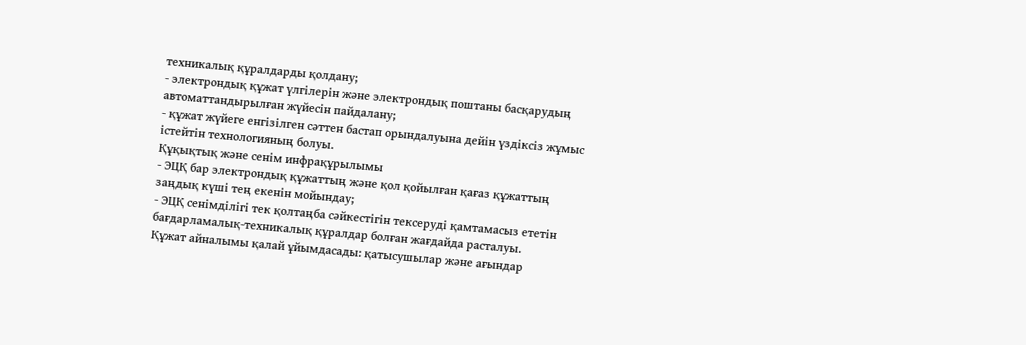техникалық құралдарды қолдану;
- электрондық құжат үлгілерін және электрондық поштаны басқарудың автоматтандырылған жүйесін пайдалану;
- құжат жүйеге енгізілген сәттен бастап орындалуына дейін үздіксіз жұмыс істейтін технологияның болуы.
Құқықтық және сенім инфрақұрылымы
- ЭЦҚ бар электрондық құжаттың және қол қойылған қағаз құжаттың заңдық күші тең екенін мойындау;
- ЭЦҚ сенімділігі тек қолтаңба сәйкестігін тексеруді қамтамасыз ететін бағдарламалық-техникалық құралдар болған жағдайда расталуы.
Құжат айналымы қалай ұйымдасады: қатысушылар және ағындар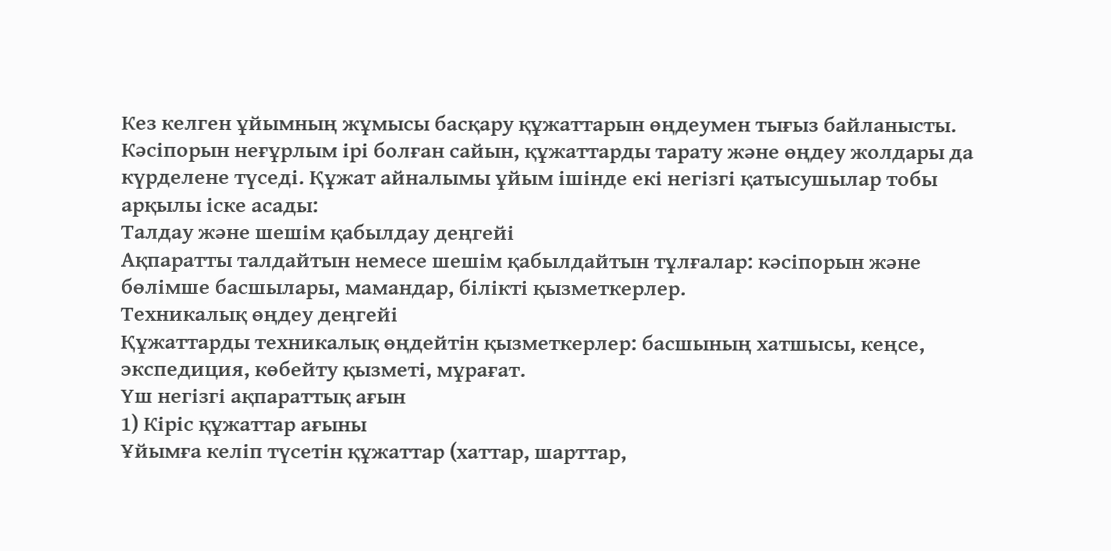Кез келген ұйымның жұмысы басқару құжаттарын өңдеумен тығыз байланысты. Кәсіпорын неғұрлым ірі болған сайын, құжаттарды тарату және өңдеу жолдары да күрделене түседі. Құжат айналымы ұйым ішінде екі негізгі қатысушылар тобы арқылы іске асады:
Талдау және шешім қабылдау деңгейі
Ақпаратты талдайтын немесе шешім қабылдайтын тұлғалар: кәсіпорын және бөлімше басшылары, мамандар, білікті қызметкерлер.
Техникалық өңдеу деңгейі
Құжаттарды техникалық өңдейтін қызметкерлер: басшының хатшысы, кеңсе, экспедиция, көбейту қызметі, мұрағат.
Үш негізгі ақпараттық ағын
1) Кіріс құжаттар ағыны
Ұйымға келіп түсетін құжаттар (хаттар, шарттар,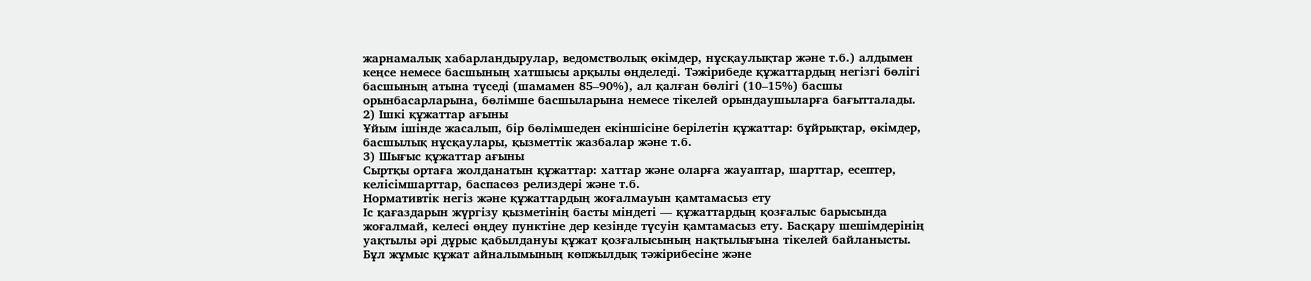жарнамалық хабарландырулар, ведомстволық өкімдер, нұсқаулықтар және т.б.) алдымен кеңсе немесе басшының хатшысы арқылы өңделеді. Тәжірибеде құжаттардың негізгі бөлігі басшының атына түседі (шамамен 85–90%), ал қалған бөлігі (10–15%) басшы орынбасарларына, бөлімше басшыларына немесе тікелей орындаушыларға бағытталады.
2) Ішкі құжаттар ағыны
Ұйым ішінде жасалып, бір бөлімшеден екіншісіне берілетін құжаттар: бұйрықтар, өкімдер, басшылық нұсқаулары, қызметтік жазбалар және т.б.
3) Шығыс құжаттар ағыны
Сыртқы ортаға жолданатын құжаттар: хаттар және оларға жауаптар, шарттар, есептер, келісімшарттар, баспасөз релиздері және т.б.
Нормативтік негіз және құжаттардың жоғалмауын қамтамасыз ету
Іс қағаздарын жүргізу қызметінің басты міндеті — құжаттардың қозғалыс барысында жоғалмай, келесі өңдеу пунктіне дер кезінде түсуін қамтамасыз ету. Басқару шешімдерінің уақтылы әрі дұрыс қабылдануы құжат қозғалысының нақтылығына тікелей байланысты.
Бұл жұмыс құжат айналымының көпжылдық тәжірибесіне және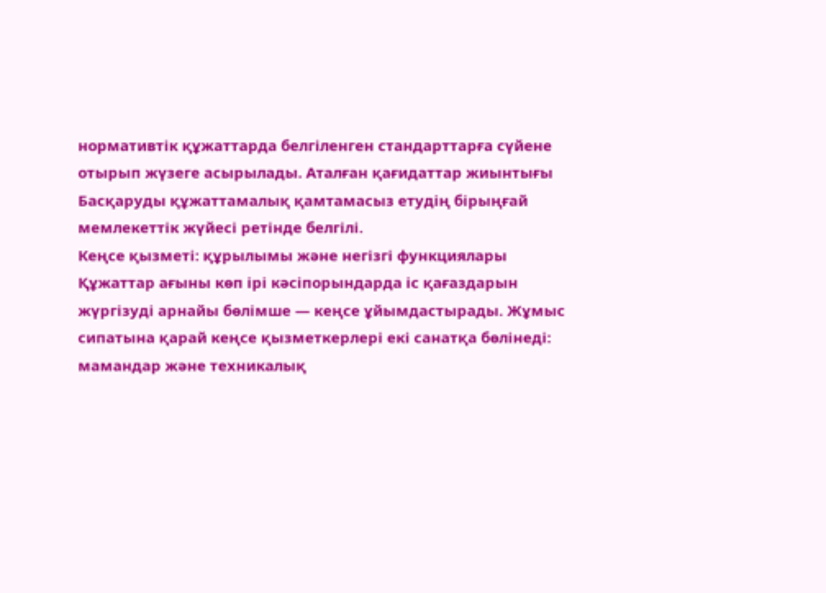нормативтік құжаттарда белгіленген стандарттарға сүйене отырып жүзеге асырылады. Аталған қағидаттар жиынтығы Басқаруды құжаттамалық қамтамасыз етудің бірыңғай мемлекеттік жүйесі ретінде белгілі.
Кеңсе қызметі: құрылымы және негізгі функциялары
Құжаттар ағыны көп ірі кәсіпорындарда іс қағаздарын жүргізуді арнайы бөлімше — кеңсе ұйымдастырады. Жұмыс сипатына қарай кеңсе қызметкерлері екі санатқа бөлінеді: мамандар және техникалық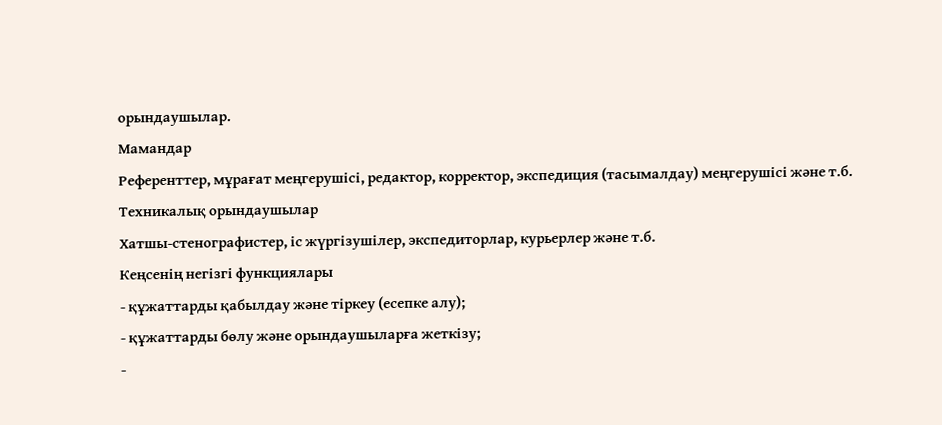орындаушылар.
Мамандар
Референттер, мұрағат меңгерушісі, редактор, корректор, экспедиция (тасымалдау) меңгерушісі және т.б.
Техникалық орындаушылар
Хатшы-стенографистер, іс жүргізушілер, экспедиторлар, курьерлер және т.б.
Кеңсенің негізгі функциялары
- құжаттарды қабылдау және тіркеу (есепке алу);
- құжаттарды бөлу және орындаушыларға жеткізу;
-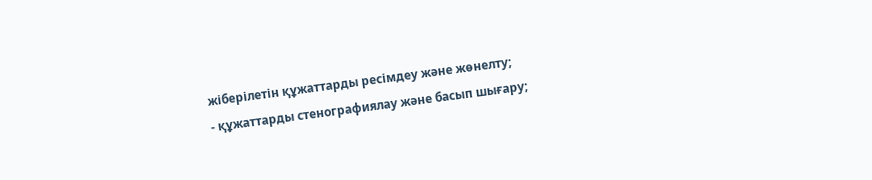жіберілетін құжаттарды ресімдеу және жөнелту;
- құжаттарды стенографиялау және басып шығару;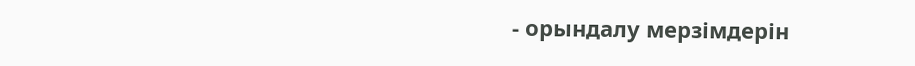- орындалу мерзімдерін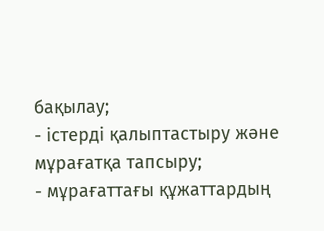бақылау;
- істерді қалыптастыру және мұрағатқа тапсыру;
- мұрағаттағы құжаттардың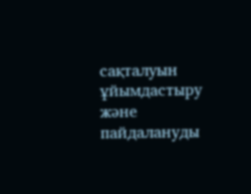сақталуын ұйымдастыру және пайдалануды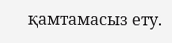қамтамасыз ету.